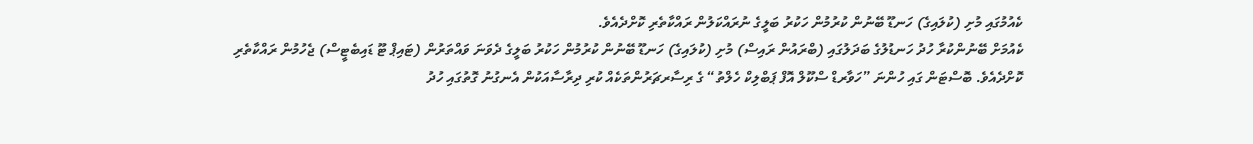ކެއުމުގައި މުށި (ކުލައިގެ) ހަނޑޫ ބޭނުން ކުރުމުން ހަކުރު ބަލީގެ ނުރައްކަލުން ރައްކާތެރި ކޮށްދެއެވެ.
ކެއުމަށް ބޭނުންކުރާ ހުދު ހަނޑުލުގެ ބަދަލުގައި (ބްރައުން ރައިސް) މުށި (ކުލައިގެ) ހަނޑޫ ބޭނުން ކުރުމުން ހަކުރު ބަލީގެ ދެވަނަ ވައްތަރުން (ޓައިޕް ޓޫ ޑައިބެޓީސް) ޖެހުމުން ރައްކާތެރި ކޮށްދެއެވެ. ބޮސްޓަން ގައި ހުންނަ ”ހަވާރޑް ސްކޫލް އޮފް ޕަބްލިކް ހެލްތު“ ގެ ރިސާރޗަރުންތަކެއް ކުރި ދިރާސާއަކުން އެނގުނު ގޮތުގައި ހުދު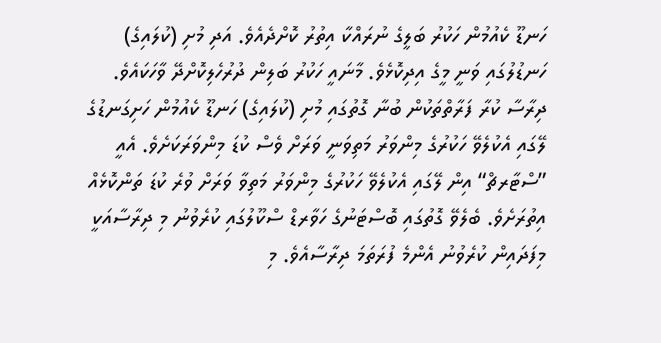ހަނޑޫ ކެއުމުން ހަކުރު ބަލީގެ ނުރައްކާ އިތުރު ކޮށްދެއެވެ. އަދި މުށި (ކުލައިގެ) ހަނޑުލުގައި ވަނީ މީގެ އިދިކޮޅެވެ. މާނައީ ހަކުރު ބަލިން ދުރުހެލިކޮށްދޭ ވާހަކައެވެ.
ދިރާސާ ކުރާ ފަރާތްތަކުން ބުނާ ގޮތުގައި މުށި (ކުލައިގެ) ހަނޑޫ ކެއުމުން ހަށިގަނޑުގެ ލޭގައި އެކުލެވޭ ހަކުރުގެ މިންވަރު މަތިވަނީ ވަރަށް ވެސް ކުޑަ މިންވަރަކަށެވެ. އެއީ ”ސްޓާރޗް“ އިން ލޭގައި އެކުލެވޭ ހަކުރުގެ މިންވަރު މަތިވާ ވަރަށް ވުރެ ކުޑަ ތަންކޮޅެއް އިތުރަށެވެ. ބެލެވޭ ގޮތުގައި ބޮސްޓަނުގެ ހަވާރޑް ސްކޫލުގައި ކުރެވުނު މި ދިރާސާއަކީ މިފަދައިން ކުރެވުނު އެންމެ ފުރަތަމަ ދިރާސާއެވެ. މި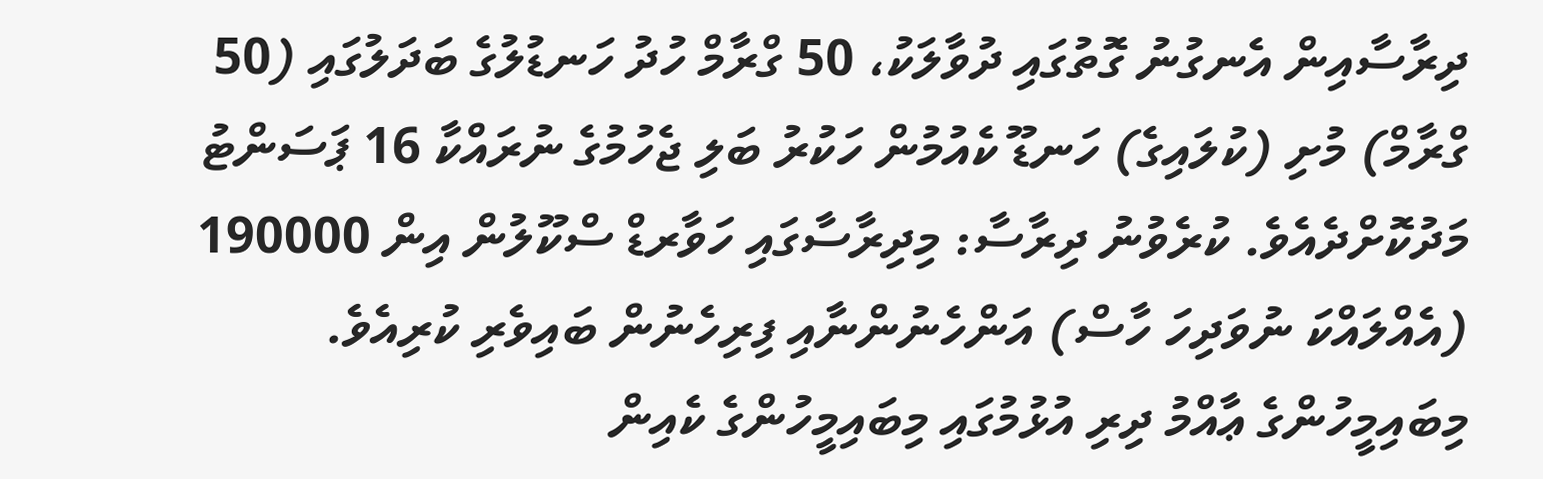ދިރާސާއިން އެނގުނު ގޮތުގައި ދުވާލަކު، 50 ގްރާމް ހުދު ހަނޑުލުގެ ބަދަލުގައި (50 ގްރާމް) މުށި (ކުލައިގެ) ހަނޑޫ ކެއުމުން ހަކުރު ބަލި ޖެހުމުގެ ނުރައްކާ 16 ޕަސަންޓު މަދުކޮށްދެއެވެ. ކުރެވުނު ދިރާސާ: މިދިރާސާގައި ހަވާރޑް ސްކޫލުން އިން 190000 (އެއްލައްކަ ނުވަދިހަ ހާސް) އަންހެނުންނާއި ފިރިހެނުން ބައިވެރި ކުރިއެވެ. މިބައިމީހުންގެ ޢާއްމު ދިރި އުޅުމުގައި މިބައިމީހުންގެ ކެއިން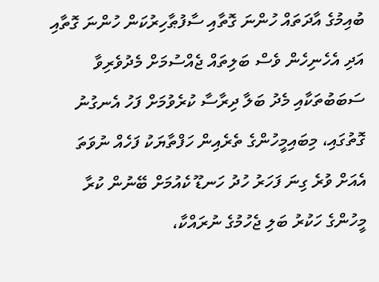ބުއިމުގެ އާދަތައް ހުންނަ ގޮތާއި ސާފުޠާހިރުކަން ހުންނަ ގޮތާއި އަދި އެހެނިހެން ވެސް ބަލިތައް ޖެއްސުމަށް މެދުވެރިވާ ސަބަބުތަކާއި މެދު ބަލާ ދިރާސާ ކުރެވުމަށް ފަހު އެނގުނު ގޮތުގައި، މިބައިމީހުންގެ ތެރެއިން ހަފްތާޔަކު ފަހެއް ނުވަތަ އެއަށް ވުރެ ގިނަ ފަހަރު ހުދު ހަނޑޫ ކެއުމަށް ބޭނުން ކުރާ މީހުންގެ ހަކުރު ބަލި ޖެހުމުގެ ނުރައްކާ،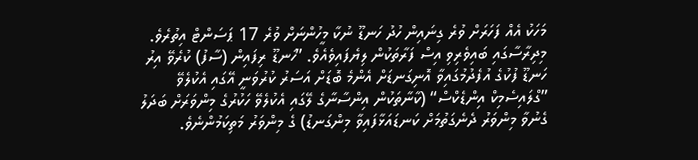މަހަކު އެއް ފަހަރަށް ވުރެ ގިނައިން ހުދު ހަނޑޫ ނުކާ މީހުންނަށް ވުރެ 17 ޕަސަންޓް އިތުރެވެ. މިދިރާސާގައި ބައިވެރިވި އިސް ފަރާތަކުން ލިޔެފައިވެއެވެ. ”ހަނޑޫ ރިފައިން (ސާފު) ކުރެވޭ އިރު ހަނޑޫ ފުކުގެ އުފެދުމުގައިވާ އޮނިގަނޑަށް އެންމެ ބޮޑަށް އަސަރު ކުރުވަނީ އޭގައި އެކުލެވޭ ”ގްލައިސެމިކް އިންޑެކްސް“ (ކާނާތަކުން އިންސާނާގެ ލޭގައި އެކުލެވޭ ހަކުރުގެ މިންވަރަށް ބަދަލު ގެނުވާ މިންވަރު ދެނެގަތުމަށް ކަނޑައަޅާފައިވާ މިންގަނޑު) ގެ މިންވަރު މަތިކަމުންނެވެ.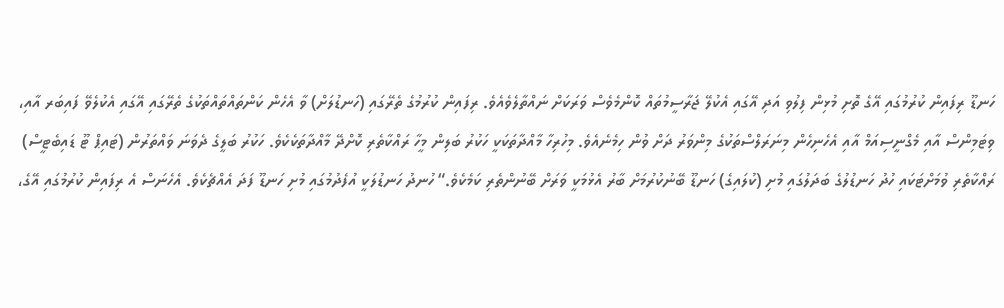ހަނޑޫ ރިފައިން ކުރުމުގައި އޭގެ ތޮށި މުޅިން ފިލުވި އަދި އޭގައި އެކުލޭ ޖަރާސީމުތައް ކޮންމެވެސް ވަރަކަށް ނައްތާލެވެއެވެ. ރިފައިން ކުރުމުގެ ތެރޭގައި (ހަނޑުލަށް) ވާ އެހެން ކަންތައްތައްތަކުގެ ތެރޭގައި އޭގައި އެކުލެވޭ ފައިބަރ އާއި، ވިޓަމިންސް އާއި މެގްނީސިއަމް އާއި އެހެނިހެން މިނަރަލްސްތަކުގެ މިންވަރު ދަށް ވުން ހިމެނެއެވެ. މިހުރިހާ މާއްދާތަކަކީ ހަކުރު ބަލިން މީހާ ރައްކާތެރި ކޮށްދޭ މާއްދާތަކެކެވެ. ހަކުރު ބަލީގެ ދެވަނަ ވައްތަރުން (ޓައިޕް ޓޫ ޑައިބެޓީސް) ރައްކާތެރި ވުމަށްޓަކައި ހުދު ހަނޑުލުގެ ބަދަލުގައި މުށި (ކުލައިގެ) ހަނޑޫ ބޭނުކުރުމަށް ބާރު އެޅުމަކީ ވަރަށް ބޭނުންތެރި ކަމެކެވެ.“ ހުނދު ހަނޑުލަކީ އުފެދުމުގައި މުށި ހަނޑޫ ފަދަ އެއްޗެކެވެ. އެހެނަސް އެ ރިފައިން ކުރުމުގައި އޭގެ،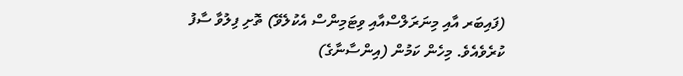(ފައިބަރ އާއި މިނަރަލްސްއާއި ވިޓަމިންސް އެކުލެވޭ) ތޮށި ފިލުވާ ސާފު ކުރެވެއެވެ. މިހެން ކަމުން (އިންސާނާގެ)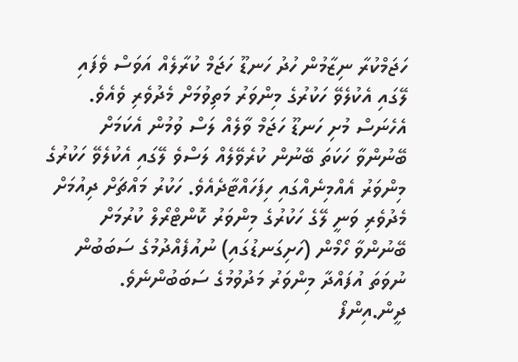ހަޖަމްކުރާ ނިޒާމުން ހުދު ހަނޑޫ ހަޖަމް ކުރާލެއް އަވަސް ވެފައި ލޭގައި އެކުލެވޭ ހަކުރުގެ މިންވަރު މަތިވުމަށް މެދުވެރި ވެއެވެ. އެހެނަސް މުށި ހަނޑޫ ހަޖަމް ވާލެއް ލަސް ވުމުން އެކަމަށް ބޭނުންވާ ހަކަތަ ބޭނުން ކުރެވޭލެއް ލަސްވެ ލޭގައި އެކުލެވޭ ހަކުރުގެ މިންވަރު އެއްމިނެއްގައި ހިފަހައްޓާދެއެވެ. ހަކުރު މައްޗަށް ދިއުމަށް މެދުވެރި ވަނީ ލޭގެ ހަކުރުގެ މިންވަރު ކޮންޓްރޯލް ކުރުމަށް ބޭނުންވާ ހޯމޯން (ހަށިގަނޑުގައި) ނުއުފެއްދުމުގެ ސަބަބުން ނުވަތަ އުފައްދާ މިންވަރު މަދުވުމުގެ ސަބަބުންނެވެ.
ދީން.އިންފޯ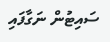ސައިޓުން ނަގާފައި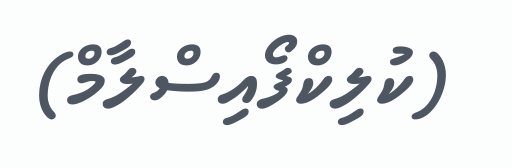(ކުލިކްފޯއިސްލާމް)